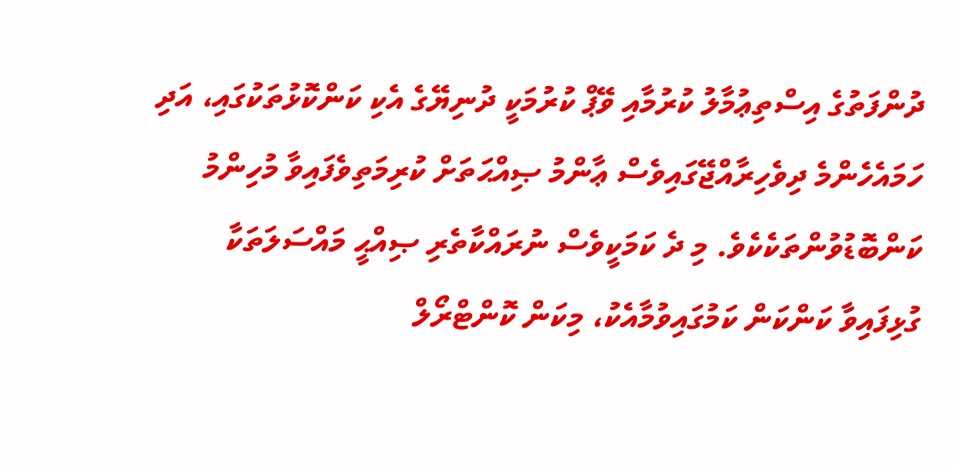ދުންފަތުގެ އިސްތިޢުމާލު ކުރުމާއި ވޭޕް ކުރުމަކީ ދުނިޔޭގެ އެކި ކަންކޮޅުތަކުގައި، އަދި ހަމައެހެންމެ ދިވެހިރާއްޖޭގައިވެސް ޢާންމު ޞިއްޙަތަށް ކުރިމަތިވެފައިވާ މުހިންމު ކަންބޮޑުވުންތަކެކެވެ. މި ދެ ކަމަކީވެސް ނުރައްކާތެރި ޞިއްޙީ މައްސަލަތަކާ ގުޅިފައިވާ ކަންކަން ކަމުގައިވުމާއެކު، މިކަން ކޮންޓްރޯލް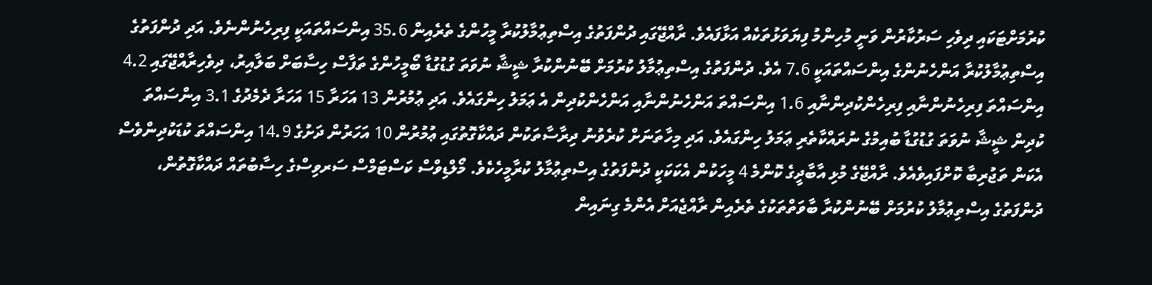ކުރުމަށްޓަކައި ދިވެހި ސަރުކާރުން ވަނީ މުހިންމު ފިޔަވަޅުތަކެއް އަޅާފައެވެ. ރާއްޖޭގައި ދުންފަތުގެ އިސްތިޢުމާލުކުރާ މީހުންގެ ތެރެއިން 35.6 އިންސައްތައަކީ ފިރިހެނުންނެވެ. އަދި ދުންފަތުގެ އިސްތިޢުމާލުކުރާ އަންހެނުންގެ އިންސައްތައަކީ 7.6 އެވެ. ދުންފަތުގެ އިސްތިޢުމާލު ކުރުމަށް ބޭނުންކުރާ ޝީޝާ ނުވަތަ ގުޑުގުޑާ ބޯމީހުންގެ ތަފާސް ހިސާބަށް ބަލާއިރު، ދިވެހިރާއްޖޭގައި 4.2 އިންސައްތަ ފިރިހެނުންނާއި ފިރިހެންކުދިންނާއި 1.6 އިންސައްތަ އަންހެނުންނާއި އަންހެންކުދިން އެ ޢަމަލު ހިންގައެވެ. އަދި ޢުމުރުން 13 އަހަރާ 15 އަހަރާ ދެމެދުގެ 3.1 އިންސައްތަ ކުދިން ޝީޝާ ނުވަތަ ގުޑުގުޑާ ބުއިމުގެ ނުރައްކާތެރި ޢަމަލު ހިންގައެވެ. އަދި މިހާތަނަށް ކުރެވުނު ދިރާސާތަކުން ދައްކާގޮތުގައި ޢުމުރުން 10 އަހަރުން ދަށުގެ 14.9 އިންސައްތަ ކުޑަކުދިންވެސް އެކަން ތަޖުރިބާ ކޮށްފައިވެއެވެ. ރާއްޖޭގެ މުޅި އާބާދީގެ ކޮންމެ 4 މީހަކުން އެކަކަކީ ދުންފަތުގެ އިސްތިޢުމާލު ކުރާމީހެކެވެ. މޯލްޑިވްސް ކަސްޓަމްސް ސަރވިސްގެ ހިސާބުތައް ދައްކާގޮތުން، ދުންފަތުގެ އިސްތިޢުމާލު ކުރުމަށް ބޭނުންކުރާ ބާވަތްތަކުގެ ތެރެއިން ރާއްޖެއަށް އެންމެ ގިނައިން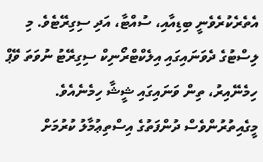އެތެރެކުރެވެނީ ބިޑިއާއި، ސުއްޓާ، އަދި ސިގިރޭޓެވެ. މި ލިސްޓުގެ ދެވަނައިގައި އިލެކްޓްރޯނިކް ސިގިރޭޓު ނުވަތަ ވޭޕް ހިމެނޭއިރު، ތިން ވަނައިގައި ޝީޝާ ހިމެނެއެވެ. މީގެއިތުރުންވެސް ދުންފަތުގެ އިސްތިޢުމާލު ކުރުމަށް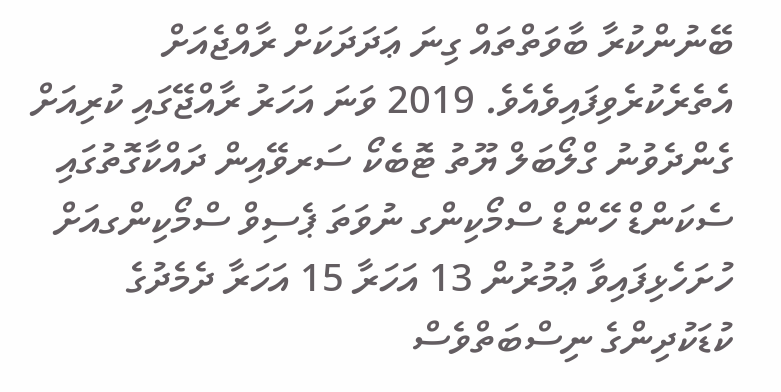ބޭނުންކުރާ ބާވަތްތައް ގިނަ ޢަދަދަކަށް ރާއްޖެއަށް އެތެރެކުރެވިފައިވެއެވެ. 2019 ވަނަ އަހަރު ރާއްޖޭގައި ކުރިއަށް ގެންދެވުނު ގްލޯބަލް ޔޫތު ޓޮބެކޯ ސަރވޭއިން ދައްކާގޮތުގައި ސެކަންޑް ހޭންޑް ސްމޯކިންގ ނުވަތަ ޕެސިވް ސްމޯކިންގއަށް ހުށަހެޅިފައިވާ ޢުމުރުން 13 އަހަރާ 15 އަހަރާ ދެމެދުގެ ކުޑަކުދިންގެ ނިސްބަތްވެސް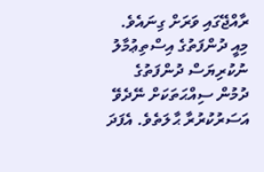ރާއްޖޭގައި ވަރަށް ގިނައެވެ. މިއީ ދުންފަތުގެ އިސްތިޢުމާލު ނުކުރިޔަސް ދުންފަތުގެ ދުމުން ސިއްޙަތަކަށް ނޭދެވޭ އަސަރުކުރުރާ ޙާލަތެވެ. އެފަދަ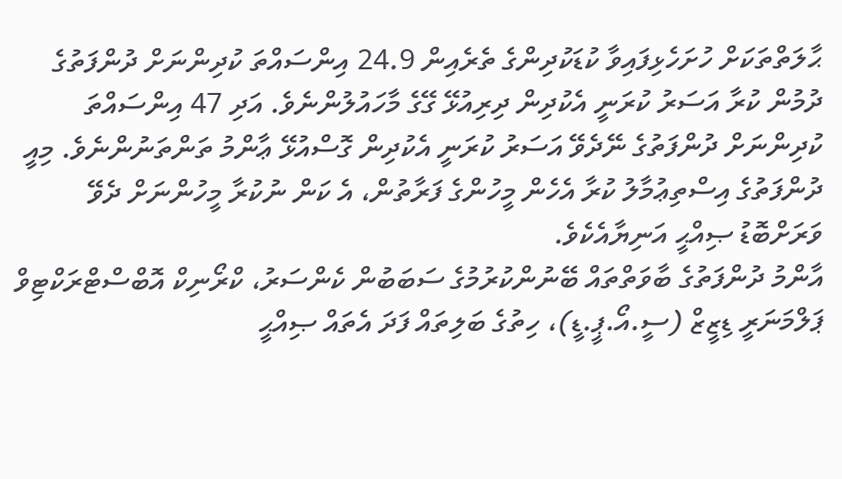ޙާލަތްތަކަށް ހުށަހެޅިފައިވާ ކުޑަކުދިންގެ ތެރެއިން 24.9 އިންސައްތަ ކުދިންނަށް ދުންފަތުގެ ދުމުން ކުރާ އަސަރު ކުރަނީ އެކުދިން ދިރިއުޅޭ ގޭގެ މާހައުލުންނެވެ. އަދި 47 އިންސައްތަ ކުދިންނަށް ދުންފަތުގެ ނޭދެވޭ އަސަރު ކުރަނީ އެކުދިން ގޮސްއުޅޭ ޢާންމު ތަންތަނުންނެވެ. މިއީ ދުންފަތުގެ އިސްތިޢުމާލު ކުރާ އެހެން މީހުންގެ ފަރާތުން، އެ ކަން ނުކުރާ މީހުންނަށް ދެވޭ ވަރަށްބޮޑު ޞިއްޙީ އަނިޔާއެކެވެ.
އާންމު ދުންފަތުގެ ބާވަތްތައް ބޭނުންކުރުމުގެ ސަބަބުން ކެންސަރު، ކްރޯނިކް އޮބްސްޓްރަކްޓިވް ޕަލްމަނަރީ ޑިޒީޒް (ސީ.އޯ.ޕީ.ޑީ)، ހިތުގެ ބަލިތައް ފަދަ އެތައް ޞިއްޙީ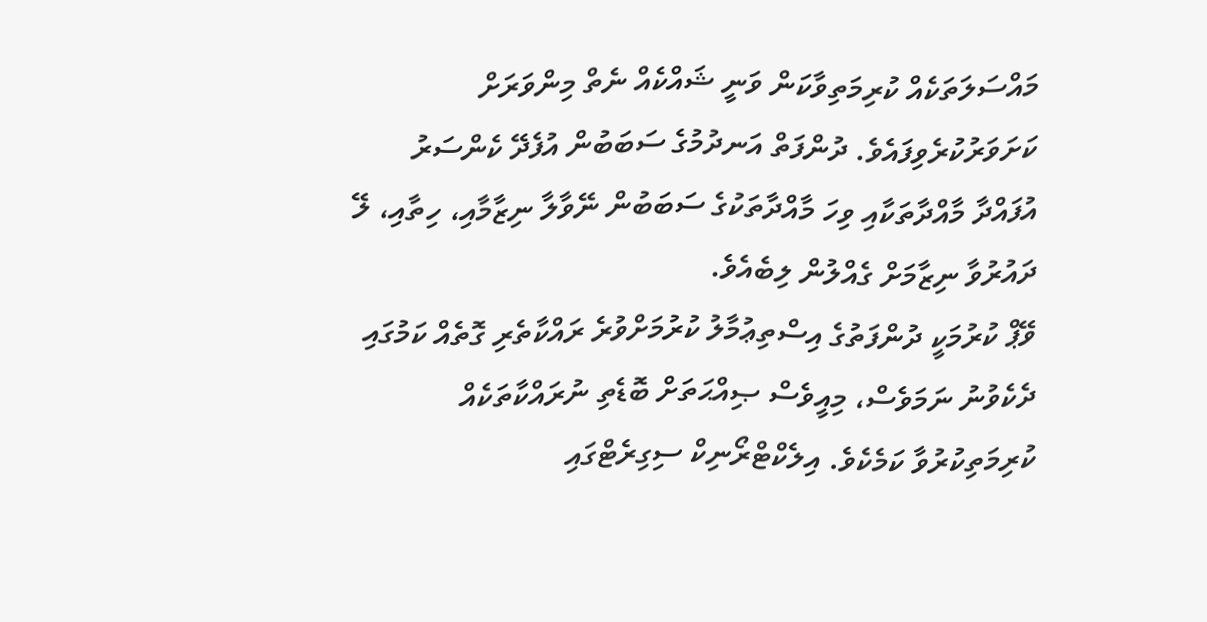މައްސަލަތަކެއް ކުރިމަތިވާކަން ވަނީ ޝައްކެއް ނެތް މިންވަރަށް ކަށަވަރުކުރެވިފައެވެ. ދުންފަތް އަނދުމުގެ ސަބަބުން އުފެދޭ ކެންސަރު އުފައްދާ މާއްދާތަކާއި ވިހަ މާއްދާތަކުގެ ސަބަބުން ނޭވާލާ ނިޒާމާއި، ހިތާއި، ލޭ ދައުރުވާ ނިޒާމަށް ގެއްލުން ލިބެއެވެ.
ވޭޕް ކުރުމަކީ ދުންފަތުގެ އިސްތިޢުމާލު ކުރުމަށްވުރެ ރައްކާތެރި ގޮތެއް ކަމުގައި ދެކެވުނު ނަމަވެސް، މިއީވެސް ޞިއްޙަތަށް ބޮޑެތި ނުރައްކާތަކެއް ކުރިމަތިކުރުވާ ކަމެކެވެ. އިލެކްޓްރޯނިކް ސިގިރެޓްގައި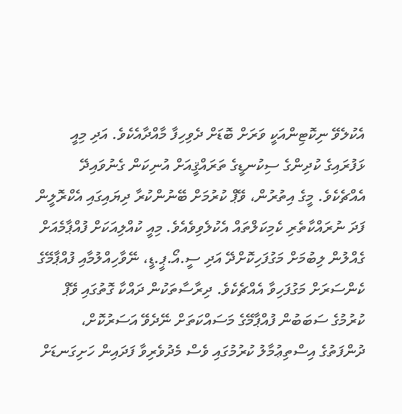އެކުލެވޭ ނިކޮޓިންއަކީ ވަރަށް ބޮޑަށް ދެވިހިފާ މާއްދާއެކެވެ. އަދި މިއީ ޅަފުރައިގެ ކުދިންގެ ސިކުނޑީގެ ތަރައްޤީއަށް އުނިކަން ގެނުވައިދޭ އެއްޗެކެވެ. މީގެ އިތުރުން، ވޭޕް ކުރުމަށް ބޭނުންކުރާ ދިޔައިގައި އެކްރޮލީން ފަދަ ނުރައްކާތެރި ކެމިކަލްތައް އެކުލެވިވެއެވެ. މިއީ ކުއްލިއަކަށް ފުއްޕާމެއަށް ގެއްލުން ލިބުމަށް މަގުފަހިކޮށްދޭ އަދި ސީ.އޯ.ޕީ.ޑީ، ނޭވާހިއްލުމާއި ފުއްޕާމޭގެ ކެންސަރަށް މަގުފަހިވާ އެއްޗެކެވެ. ދިރާސާތަކުން ދައްކާ ގޮތުގައި ވޭޕް ކުރުމުގެ ސަބަބުން ފުއްޕާމޭގެ މަސައްކަތަށް ނޭދެވޭ އަސަރުކޮށް، ދުންފަތުގެ އިސްތިޢުމާލު ކުރުމުގައި ވެސް މެދުވެރިވާ ފަދައިން ހަށިގަނޑަށް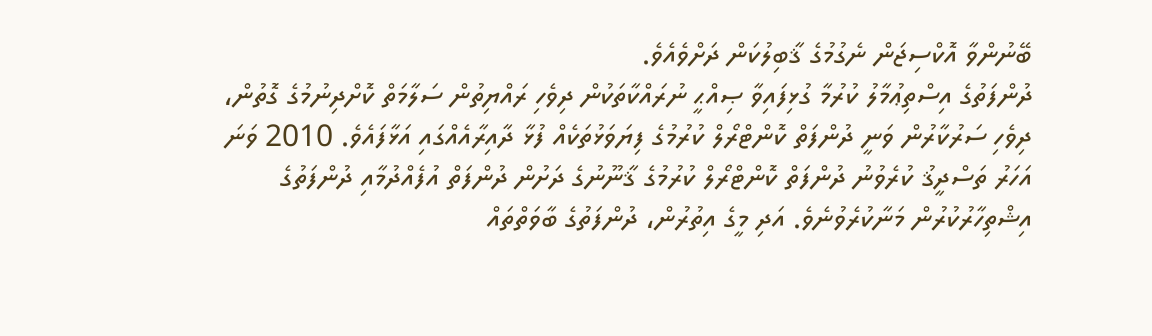ބޭނުންވާ އޮކްސިޖަން ނެގުމުގެ ޤާބިލުކަން ދަށްވެއެވެ.
ދުންފަތުގެ އިސްތިޢުމާލު ކުރުމާ ގުޅިފައިވާ ޞިއްޙީ ނުރައްކާތަކުން ދިވެހި ރައްޔިތުން ސަލާމަތް ކޮށްދިނުމުގެ ގޮތުން، ދިވެހި ސަރުކާރުން ވަނީ ދުންފަތް ކޮންޓްރޯލް ކުރުމުގެ ފިޔަވަޅުތަކެއް ފުޅާ ދާއިރާއެއްގައި އަޅާފައެވެ. 2010 ވަނަ އަހަރު ތަސްދީޤު ކުރެވުނު ދުންފަތް ކޮންޓްރޯލް ކުރުމުގެ ޤާނޫނުގެ ދަށުން ދުންފަތް އުފެއްދުމާއި ދުންފަތުގެ އިޝްތިހާރުކުރުން މަނާކުރެވުނެވެ. އަދި މީގެ އިތުރުން، ދުންފަތުގެ ބާވަތްތައް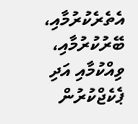އެތެރެކުރުމާއި، ބޭރުކުރުމާއި، ވިއްކުމާއި އަދި ޕެކެޖްކުރުން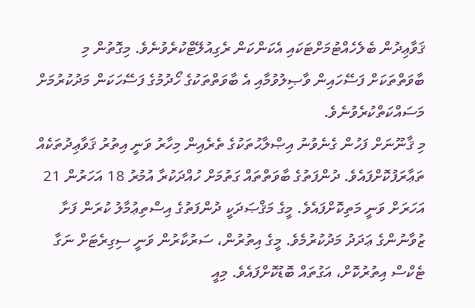ޤަވާޢިދުން ބެލެހެއްޓުމަށްޓަކައި އެކަންކަން ރެގިއުލޭޓްކުރެވުނެވެ. މިގޮތުން މި ބާވަތްތަކަށް ފަސޭހައިން ވާޞިލުވުމާއި އެ ބާވަތްތަކުގެ ހޯދުމުގެ ފަސޭހަކަން މަދުކުރުމަށް މަސައްކަތްކުރެވުނެވެ.
މި ޤާނޫނަށް ފަހުން ގެނެވުނު އިޞްލާޙުތަކުގެ ތެރެއިން މިހާރު ވަނީ އިތުރު ޤަވާޢިދުތަކެއް ތަޢާރަފުކޮށްފައެވެ. ދުންފަތުގެ ބާވަތްތައް ގަތުމަށް ހުއްދަކުރާ އުމުރު 18 އަހަރުން 21 އަހަރަށް ވަނީ މަތިކޮށްފައެވެ. މީގެ މަޤްޞަދަކީ ދުންފަތުގެ އިސްތިޢުމާލު ކުރަން ފަށާ ޒުވާނުންގެ ޢަދަދު މަދުކުރުމެވެ. މީގެ އިތުރުން، ސަރުކާރުން ވަނީ ސިގިރެޓަށް ނަގާ ޓެކްސް އިތުރުކޮށް، އަގުތައް ބޮޑުކޮށްފައެވެ. މިއީ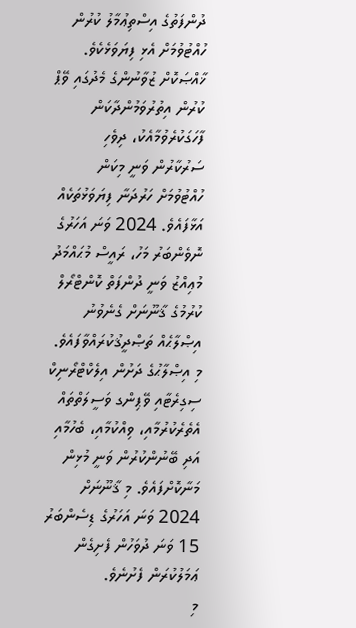ދުންފަތުގެ އިސްތިޢުމާލު ކުރުން ހުއްޓުވުމަށް އެޅި ފިޔަވަޅެކެވެ.
ޚާއްޞަކޮށް ޒުވާނުންގެ މެދުގައި ވޭޕް ކުރުން އިތުރުވަމުންދާކަން ފާހަގަކުރެވުމާއެކު، ދިވެހި ސަރުކާރުން ވަނީ މިކަން ހުއްޓުވުމަށް ހަރުދަނާ ފިޔަވަޅުތަކެއް އަޅާފައެވެ. 2024 ވަނަ އަހަރުގެ ނޮވެންބަރު މަހު، ރައީސް މުޙައްމަދު މުޢިއްޒު ވަނީ ދުންފަތް ކޮންޓްރޯލް ކުރުމުގެ ޤާނޫނަށް ގެނެވުނު އިޞްލާޙެއް ތަޞްދީޤުކުރައްވާފައެވެ. މި އިޞްލާޙުގެ ދަށުން އިލެކްޓްރޯނިކް ސިގިރެޓާއި ވޭޕިންގ ވަސީލަތްތައް އެތެރެކުރުމާއި، ވިއްކުމާއި، ބެހުމާއި އަދި ބޭނުންކުރުން ވަނީ މުޅިން މަނާކޮށްފައެވެ. މި ޤާނޫނަށް 2024 ވަނަ އަހަރުގެ ޑިސެންބަރު 15 ވަނަ ދުވަހުން ފެށިގެން ޢަމަލުކުރަން ފެށުނެވެ.
މި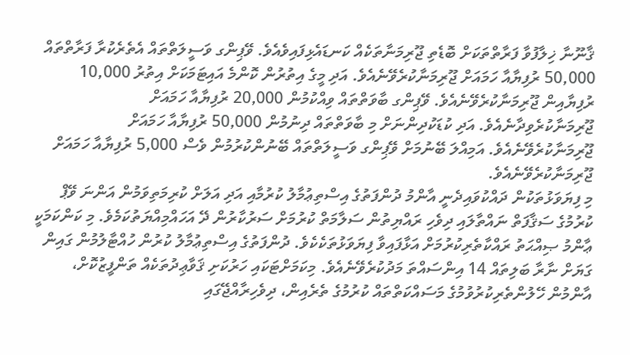ޤާނޫނާ ޚިލާފުވާ ފަރާތްތަކަށް ބޮޑެތި ޖޫރިމަނާތަކެއް ކަނޑައެޅިފައިވެއެވެ. ވޭޕިންގ ވަސީލަތްތައް އެތެރެކުރާ ފަރާތްތައް 50,000 ރުފިޔާއާ ހަމައަށް ޖޫރިމަނާކުރެވޭނެއެވެ. އަދި މީގެ އިތުރުން ކޮންމެ އައިޓަމަކަށް އިތުރު 10,000 ރުފިޔާއިން ޖޫރިމަނާކުރެވޭނެއެވެ. ވޭޕިންގ ބާވަތްތައް ވިއްކުމުން 20,000 ރުފިޔާއާ ހަމައަށް ޖޫރިމަނާކުރެވިދާނެއެވެ. އަދި ކުޑަކުދިންނަށް މި ބާވަތްތައް ދިނުމުން 50,000 ރުފިޔާއާ ހަމައަށް ޖޫރިމަނާކުރެވޭނެއެވެ. އަމިއްލަ ބޭނުމަށް ވޭޕިންގ ވަސީލަތްތައް ބޭނުންކުރުމުން ވެސް 5,000 ރުފިޔާއާ ހަމައަށް ޖޫރިމަނާކުރެވޭނެއެވެ.
މި ފިޔަވަޅުތަކުން ދައްކުވައިދެނީ އާންމު ދުންފަތުގެ އިސްތިޢުމާލު ކުރުމާއި އަދި އަލަށް ކުރިމަތިވަމުން އަންނަ ވޭޕް ކުރުމުގެ ސަޤާފަތް ނައްތާލައި ދިވެހި ރައްޔިތުން ސަލާމަތް ކުރުމަށް ސަރުކާރުން ދޭ އަހައްމިއްޔަތުކަމެވެ. މި ކަންކަމަކީ ޢާންމު ޞިއްޙަތު ރައްކާތެރިކުރުމަށް އަޅާފައިވާ ފިޔަވަޅުތަކެކެވެ. ދުންފަތުގެ އިސްތިޢުމާލު ކުރުން ހުއްޓާލުމުން ގައިން ގަޔަށް ނާރާ ބަލިތައް 14 އިންސައްތަ މަދުކުރެވޭނެއެވެ. މިކަމަށްޓަކައި ހަރުކަށި ޤަވާޢިދުތަކެއް ތަންފީޒުކޮށް، އާންމުން ހޭލުންތެރިކުރުވުމުގެ މަސައްކަތްތައް ކުރުމުގެ ތެރެއިން، ދިވެހިރާއްޖޭގައި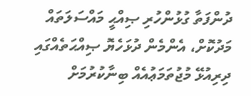ދުންފަތާ ގުޅުންހުރި ޞިއްޙީ މައްސަލަތައް މަދުކޮށް، އެންމެން ދުޅަހެޔޮ ޞިއްޙަތެއްގައި ދިރިއުޅޭ މުޖުތަމަޢުއެއް ބިނާކުރުމަށް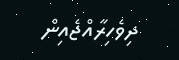ދިވެހިރާއްޖެއިން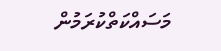މަސައްކަތްކުރަމުން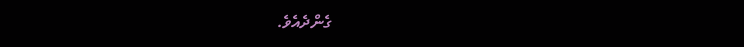ގެންދެއެވެ.